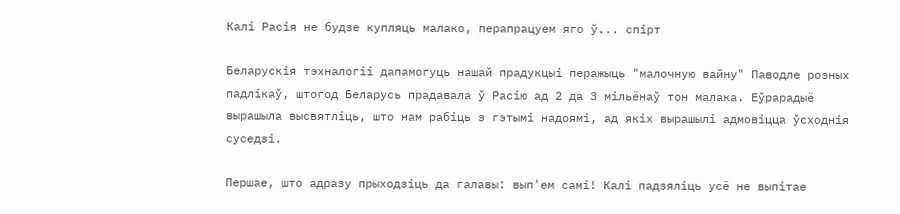Калі Расія не будзе купляць малако, перапрацуем яго ў... спірт

Беларускія тэхналогіі дапамогуць нашай прадукцыі перажыць "малочную вайну" Паводле розных падлікаў, штогод Беларусь прадавала ў Расію ад 2 да 3 мільёнаў тон малака. Еўрарадыё вырашыла высвятліць, што нам рабіць з гэтымі надоямі, ад якіх вырашылі адмовіцца ўсходнія суседзі.

Першае, што адразу прыходзіць да галавы: вып'ем самі! Калі падзяліць усё не выпітае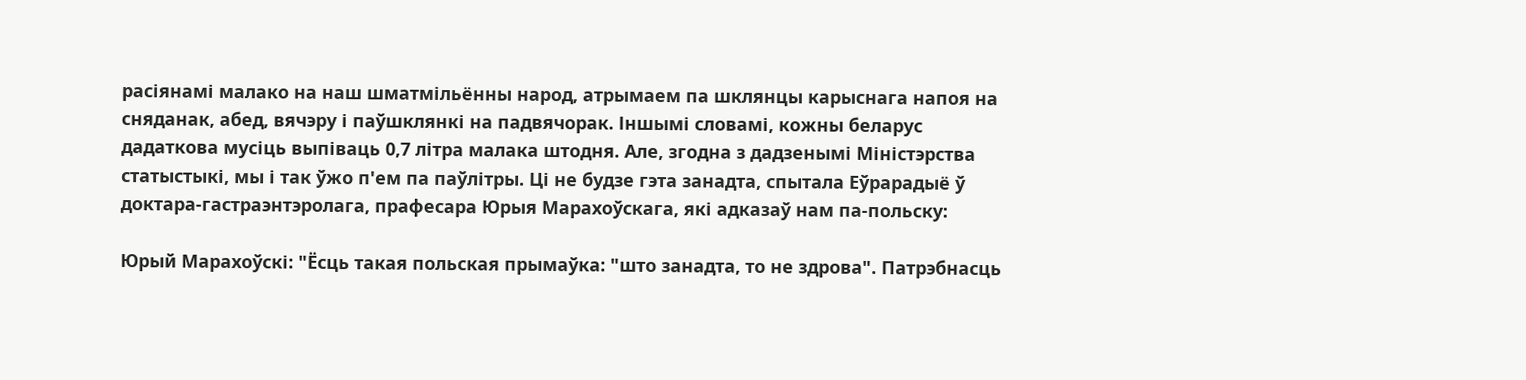расіянамі малако на наш шматмільённы народ, атрымаем па шклянцы карыснага напоя на сняданак, абед, вячэру і паўшклянкі на падвячорак. Іншымі словамі, кожны беларус дадаткова мусіць выпіваць 0,7 літра малака штодня. Але, згодна з дадзенымі Міністэрства статыстыкі, мы і так ўжо п'ем па паўлітры. Ці не будзе гэта занадта, спытала Еўрарадыё ў доктара-гастраэнтэролага, прафесара Юрыя Марахоўскага, які адказаў нам па-польску:

Юрый Марахоўскі: "Ёсць такая польская прымаўка: "што занадта, то не здрова". Патрэбнасць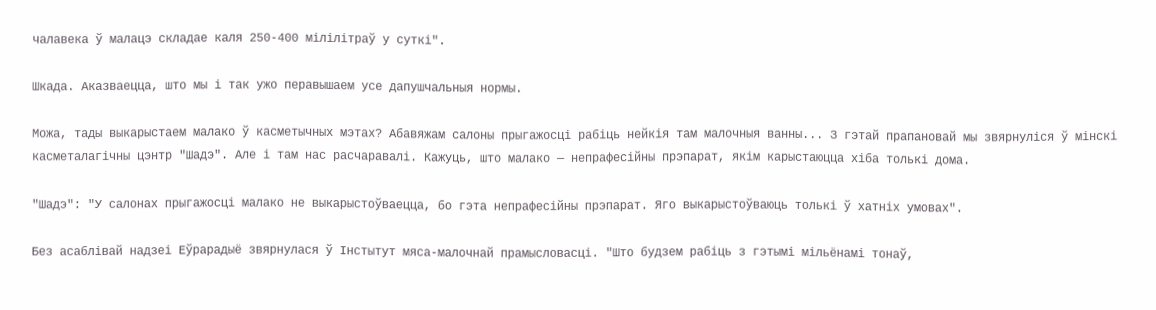чалавека ў малацэ складае каля 250-400 мілілітраў у суткі".

Шкада. Аказваецца, што мы і так ужо перавышаем усе дапушчальныя нормы.

Можа, тады выкарыстаем малако ў касметычных мэтах? Абавяжам салоны прыгажосці рабіць нейкія там малочныя ванны... З гэтай прапановай мы звярнуліся ў мінскі касметалагічны цэнтр "Шадэ". Але і там нас расчаравалі. Кажуць, што малако — непрафесійны прэпарат, якім карыстаюцца хіба толькі дома.

"Шадэ": "У салонах прыгажосці малако не выкарыстоўваецца, бо гэта непрафесійны прэпарат. Яго выкарыстоўваюць толькі ў хатніх умовах".

Без асаблівай надзеі Еўрарадыё звярнулася ў Інстытут мяса-малочнай прамысловасці. "Што будзем рабіць з гэтымі мільёнамі тонаў,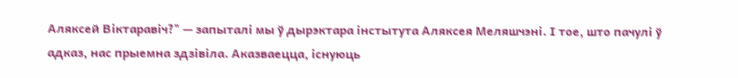Аляксей Віктаравіч?" — запыталі мы ў дырэктара інстытута Аляксея Меляшчэні. І тое, што пачулі ў адказ, нас прыемна здзівіла. Аказваецца, існуюць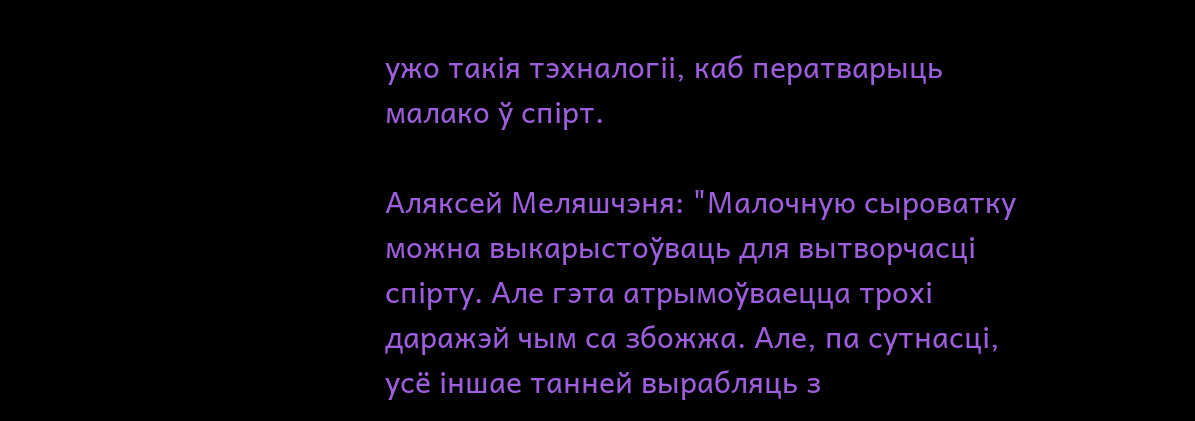ужо такія тэхналогіі, каб ператварыць малако ў спірт.

Аляксей Меляшчэня: "Малочную сыроватку можна выкарыстоўваць для вытворчасці спірту. Але гэта атрымоўваецца трохі даражэй чым са збожжа. Але, па сутнасці, усё іншае танней вырабляць з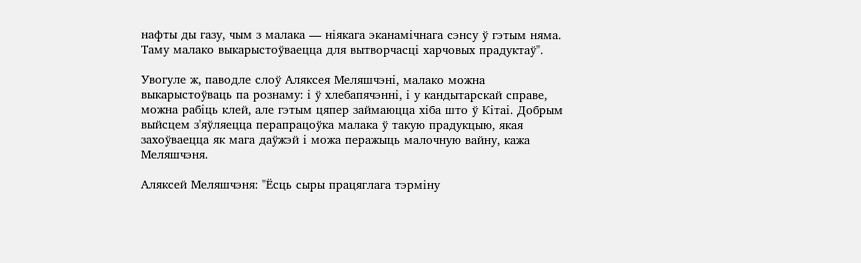нафты ды газу, чым з малака — ніякага эканамічнага сэнсу ў гэтым няма. Таму малако выкарыстоўваецца для вытворчасці харчовых прадуктаў".

Увогуле ж, паводле слоў Аляксея Меляшчэні, малако можна выкарыстоўваць па рознаму: і ў хлебапячэнні, і у кандытарскай справе, можна рабіць клей, але гэтым цяпер займаюцца хіба што ў Кітаі. Добрым выйсцем з'яўляецца перапрацоўка малака ў такую прадукцыю, якая захоўваецца як мага даўжэй і можа перажыць малочную вайну, кажа Меляшчэня.

Аляксей Меляшчэня: "Ёсць сыры працяглага тэрміну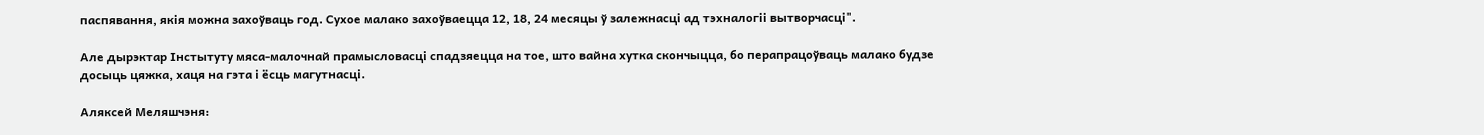паспявання, якія можна захоўваць год. Сухое малако захоўваецца 12, 18, 24 месяцы ў залежнасці ад тэхналогіі вытворчасці".

Але дырэктар Інстытуту мяса-малочнай прамысловасці спадзяецца на тое, што вайна хутка скончыцца, бо перапрацоўваць малако будзе досыць цяжка, хаця на гэта і ёсць магутнасці.

Аляксей Меляшчэня: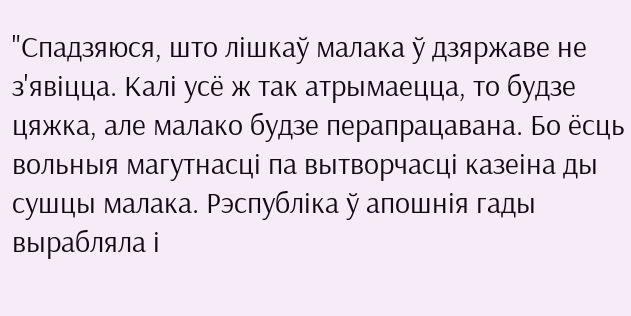"Спадзяюся, што лішкаў малака ў дзяржаве не з'явіцца. Калі усё ж так атрымаецца, то будзе цяжка, але малако будзе перапрацавана. Бо ёсць вольныя магутнасці па вытворчасці казеіна ды сушцы малака. Рэспубліка ў апошнія гады вырабляла і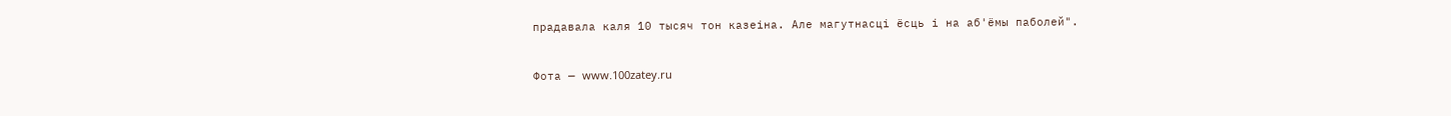прадавала каля 10 тысяч тон казеіна. Але магутнасці ёсць і на аб'ёмы паболей".

Фота — www.100zatey.ru